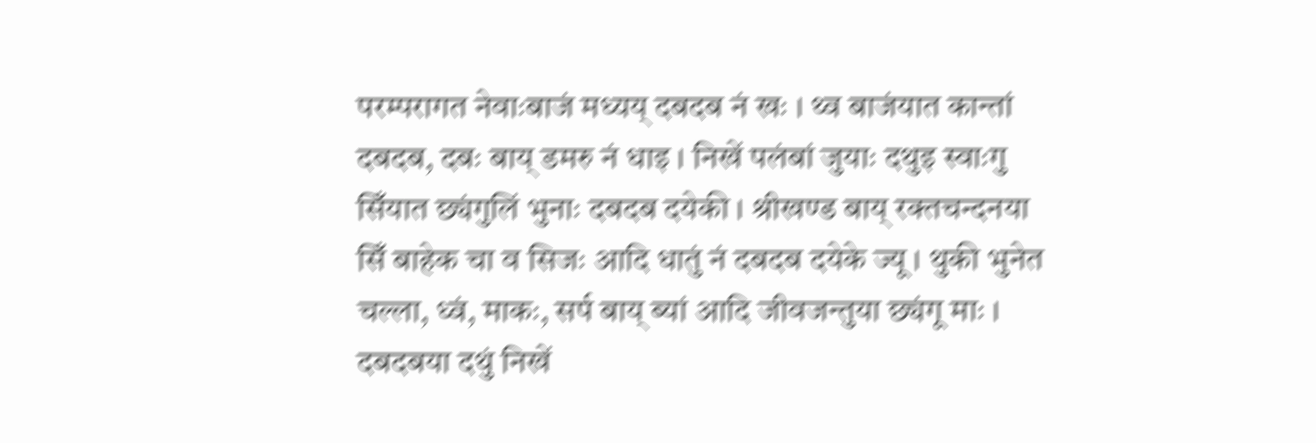परम्परागत नेवाःबाजं मध्यय् दबदब नं खः । थ्व बाजंयात कान्तां दबदब, दबः बाय् डमरु नं धाइ । निखें पलंबां जुयाः दथुइ स्वाःगु सिँयात छ्यंगुलिं भुनाः दबदब दयेकी । श्रीखण्ड बाय् रक्तचन्दनया सिँ बाहेक चा व सिजः आदि धातुं नं दबदब दयेके ज्यू । थुकी भुनेत चल्ला, ध्वं, माकः, सर्प बाय् ब्यां आदि जीवजन्तुया छ्यंगू माः । दबदबया दथुं निखें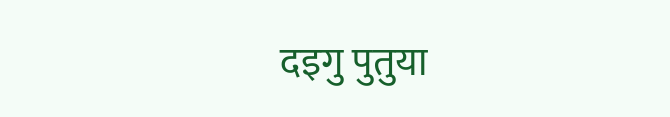दइगु पुतुया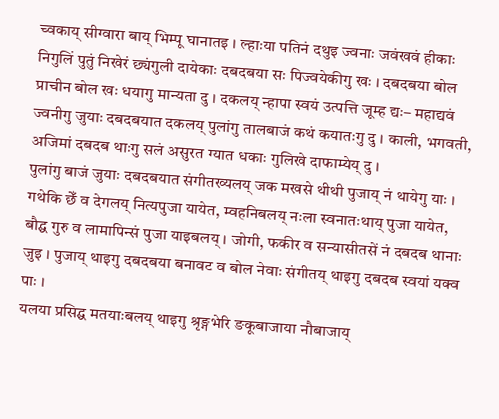च्वकाय् सीग्वारा बाय् भिम्पू घानातइ । ल्हाःया पतिनं दथुइ ज्वनाः जवंखवं हीकाः निगुलिं पुतुं निखेरं छ्यंगुली दायेकाः दबदबया सः पिज्वयेकीगु खः । दबदबया बोल प्राचीन बोल खः धयागु मान्यता दु । दकलय् न्हापा स्वयं उत्पत्ति जूम्ह द्यः– महाद्यवं ज्वनीगु जुयाः दबदबयात दकलय् पुलांगु तालबाजं कथं कयातःगु दु । काली, भगवती,
अजिमां दबदब थाःगु सलं असुरत ग्यात धकाः गुलिखे दाफाम्येय् दु ।
पुलांगु बाजं जुयाः दबदबयात संगीतख्यलय् जक मखसे थीथी पुजाय् नं थायेगु याः । गथेकि छेँ व देगलय् नित्यपुजा यायेत, म्वहनिबलय् नःला स्वनातःथाय् पुजा यायेत, बौद्घ गुरु व लामापिन्सं पुजा याइबलय् । जोगी, फकीर व सन्यासीतसें नं दबदब थानाः जुइ । पुजाय् थाइगु दबदबया बनावट व बोल नेवाः संगीतय् थाइगु दबदब स्वयां यक्व पाः ।
यलया प्रसिद्घ मतयाःबलय् थाइगु श्रृङ्गभेरि ङकूबाजाया नौबाजाय्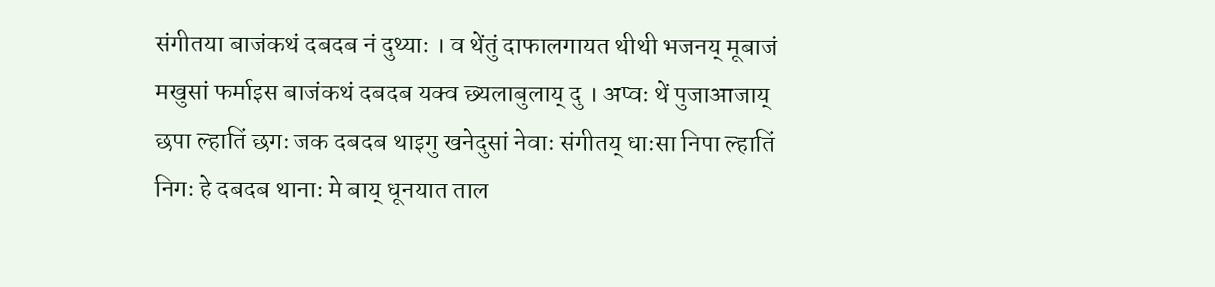संगीतया बाजंकथं दबदब नं दुथ्याः । व थेंतुं दाफालगायत थीथी भजनय् मूबाजं मखुसां फर्माइस बाजंकथं दबदब यक्व छ्यलाबुलाय् दु । अप्वः थें पुजाआजाय् छपा ल्हातिं छगः जक दबदब थाइगु खनेदुसां नेवाः संगीतय् धाःसा निपा ल्हातिं निगः हे दबदब थानाः मे बाय् धूनयात ताल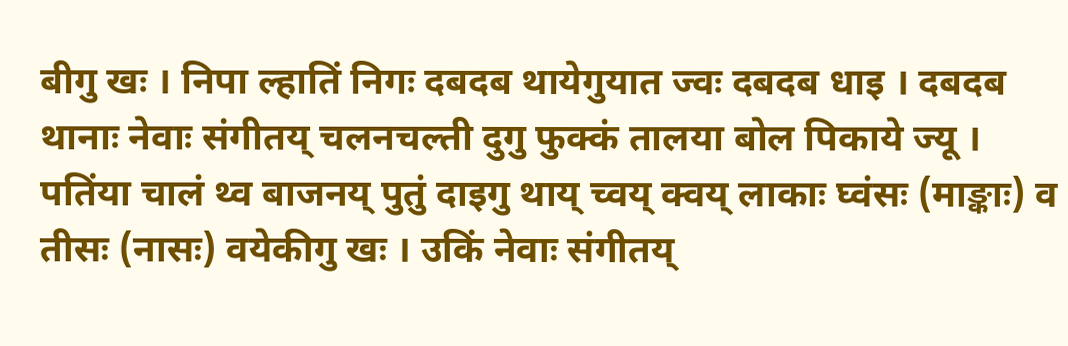बीगु खः । निपा ल्हातिं निगः दबदब थायेगुयात ज्वः दबदब धाइ । दबदब थानाः नेवाः संगीतय् चलनचल्ती दुगु फुक्कं तालया बोल पिकाये ज्यू । पतिंया चालं थ्व बाजनय् पुतुं दाइगु थाय् च्वय् क्वय् लाकाः घ्वंसः (माङ्काः) व तीसः (नासः) वयेकीगु खः । उकिं नेवाः संगीतय्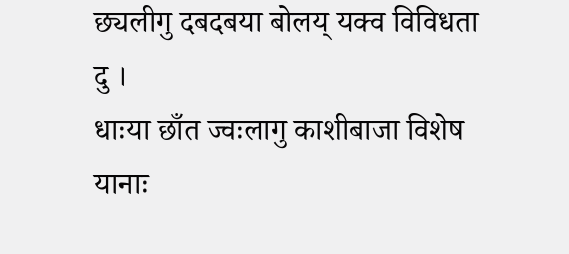छ्यलीगु दबदबया बोलय् यक्व विविधता दु ।
धाःया छाँत ज्वःलागु काशीबाजा विशेष यानाः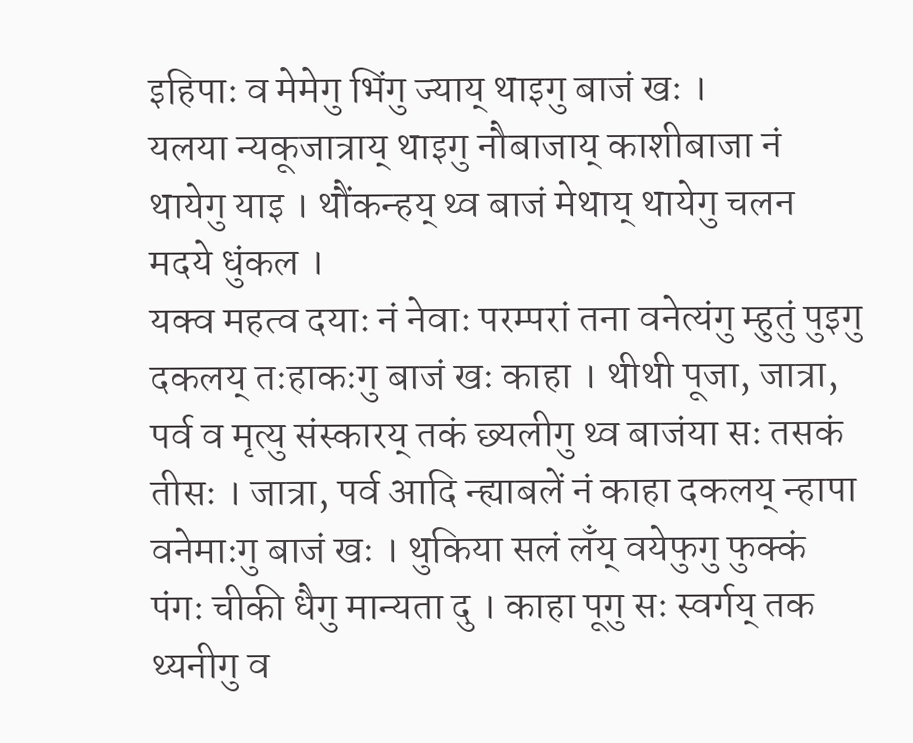इहिपाः व मेमेगु भिंगु ज्याय् थाइगु बाजं खः ।
यलया न्यकूजात्राय् थाइगु नौबाजाय् काशीबाजा नं थायेगु याइ । थौंकन्हय् थ्व बाजं मेथाय् थायेगु चलन मदये धुंकल ।
यक्व महत्व दयाः नं नेवाः परम्परां तना वनेत्यंगु म्हुतुं पुइगु दकलय् तःहाकःगु बाजं खः काहा । थीथी पूजा, जात्रा, पर्व व मृत्यु संस्कारय् तकं छ्यलीगु थ्व बाजंया सः तसकं तीसः । जात्रा, पर्व आदि न्ह्याबलें नं काहा दकलय् न्हापा वनेमाःगु बाजं खः । थुकिया सलं लँय् वयेफुगु फुक्कं पंगः चीकी धैगु मान्यता दु । काहा पूगु सः स्वर्गय् तक थ्यनीगु व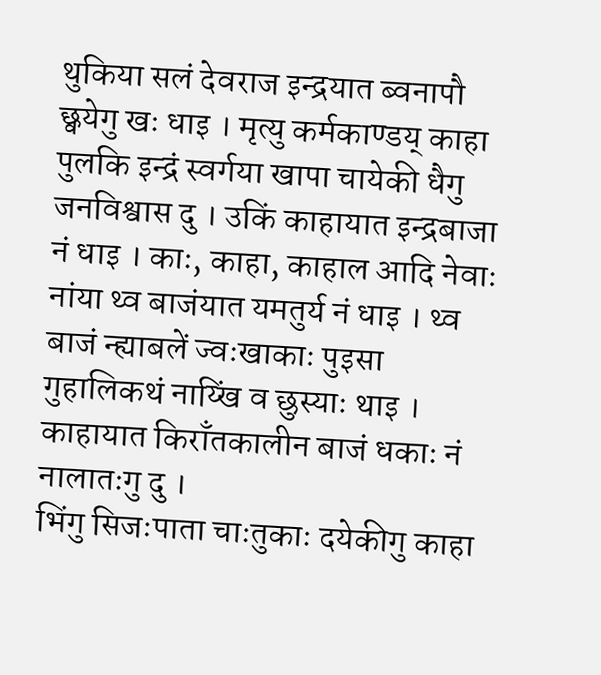थुकिया सलं देवराज इन्द्रयात ब्वनापौ छ्वयेगु खः धाइ । मृत्यु कर्मकाण्डय् काहा पुलकि इन्द्रं स्वर्गया खापा चायेकी धैगु जनविश्वास दु । उकिं काहायात इन्द्रबाजा नं धाइ । काः, काहा, काहाल आदि नेवाः नांया थ्व बाजंयात यमतुर्य नं धाइ । थ्व बाजं न्ह्याबलें ज्वःखाकाः पुइसा गुहालिकथं नाय्खिं व छुस्याः थाइ । काहायात किराँतकालीन बाजं धकाः नं नालातःगु दु ।
भिंगु सिजःपाता चाःतुकाः दयेकीगु काहा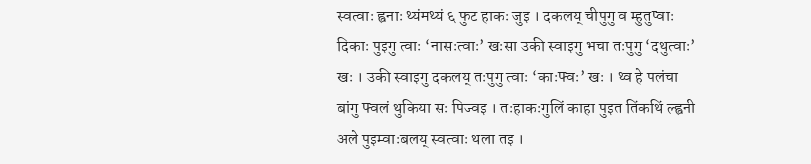स्वत्वाः ह्वनाः थ्यंमथ्यं ६ फुट हाकः जुइ । दकलय् चीपुगु व म्हुतुप्वाः दिकाः पुइगु त्वाः ‘नासःत्वाः’ खःसा उकी स्वाइगु भचा तःपुगु ‘दथुत्वाः’ खः । उकी स्वाइगु दकलय् तःपुगु त्वाः ‘काःफ्वः’ खः । थ्व हे पलंचा बांगु फ्वलं थुकिया सः पिज्वइ । तःहाकःगुलिं काहा पुइत तिंकथिं ल्ह्वनी अले पुइम्वाःबलय् स्वत्वाः थला तइ ।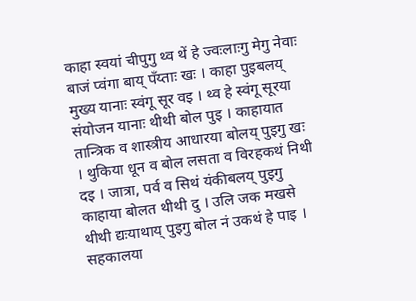काहा स्वयां चीपुगु थ्व थें हे ज्वःलाःगु मेगु नेवाः बाजं प्वंगा बाय् पँय्ताः खः । काहा पुइबलय् मुख्य यानाः स्वंगू सूर वइ । थ्व हे स्वंगू सूरया संयोजन यानाः थीथी बोल पुइ । काहायात तान्त्रिक व शास्त्रीय आधारया बोलय् पुइगु खः । थुकिया धून व बोल लसता व विरहकथं निथी दइ । जात्रा, पर्व व सिथं यंकीबलय् पुइगु काहाया बोलत थीथी दु । उलि जक मखसे थीथी द्यःयाथाय् पुइगु बोल नं उकथं हे पाइ ।
सहकालया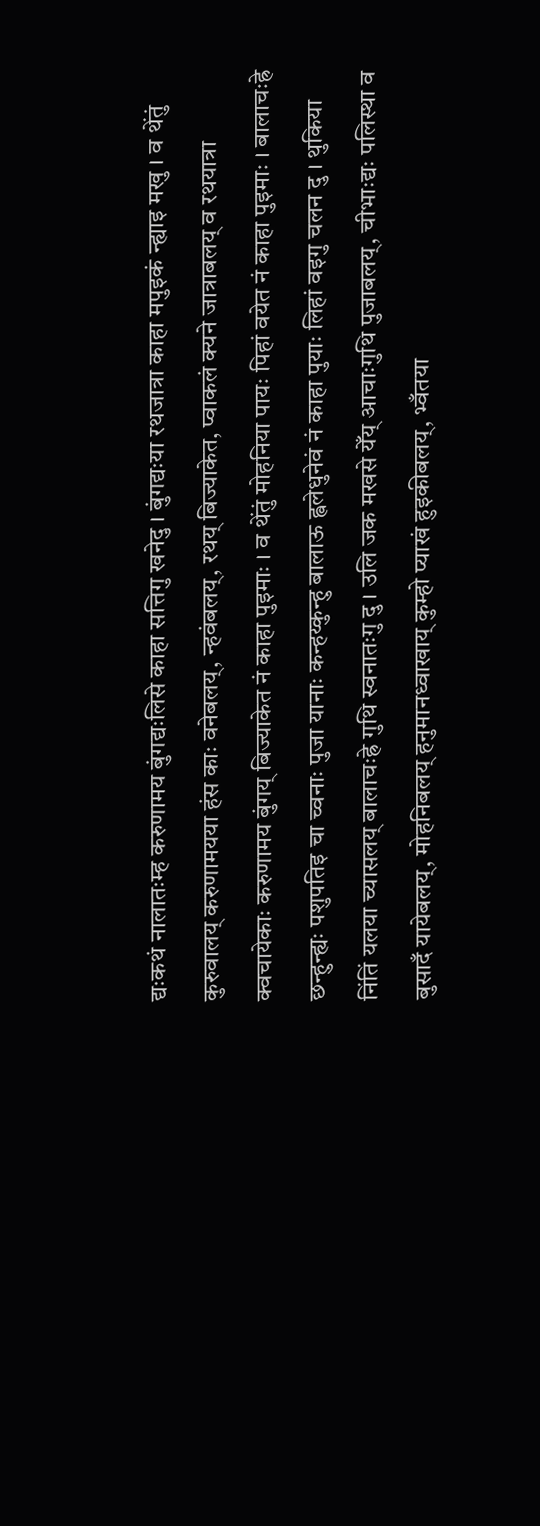द्यःकथं नालातःम्ह करुणामय बुंगद्यःलिसे काहा सत्तिगु खनेदु । बुंगद्यःया रथजात्रा काहा मपुइकं न्ह्याइ मखु । व थेंतुं कुरुवालय् करुणामयया हंस काः वनेबलय्, न्हवंबलय्, रथय् बिज्याकेत, प्वाकलं क्यने जात्राबलय् व रथयात्रा क्वचायेकाः करुणामय बुंगय् बिज्याकेत नं काहा पुइमाः । व थेंतुं मोहनिया पायः पिहां वयेत नं काहा पुइमाः । बालाचःह्रे छन्हुन्ह्यः पशुपतिइ चा च्वनाः पुजा यानाः कन्हय्कुन्हु बालाऊ ह्वलेधुनेवं नं काहा पुयाः लिहां वइगु चलन दु । थुकिया निंतिं यलया च्यासलय् बालाचःह्रे गुथि स्वनातःगु दु । उलि जक मखसे येँय् आचाःगुथि पुजाबलय्, चीभाःद्यः पलिस्था व बुसादँ यायेबलय्, मोहनिबलय् हनुमानध्वाखाय् कुम्हो प्याखं हुइकीबलय्, भ्वँतया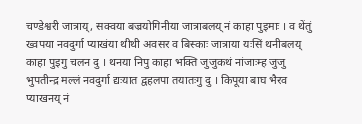चण्डेश्वरी जात्राय्, सक्वया बज्रयोगिनीया जात्राबलय् नं काहा पुइमाः । व थेंतुं ख्वपया नवदुर्गा प्याखंया थीथी अवसर व बिस्काः जात्राया यःसिं थनीबलय् काहा पुइगु चलन दु । थनया निपु काहा भक्ति जुजुकथं नांजाःम्ह जुजु भुपतीन्द्र मल्लं नवदुर्गा द्यःयात द्वहलपा तयातःगु दु । किपूया बाघ भैरव प्याखनय् नं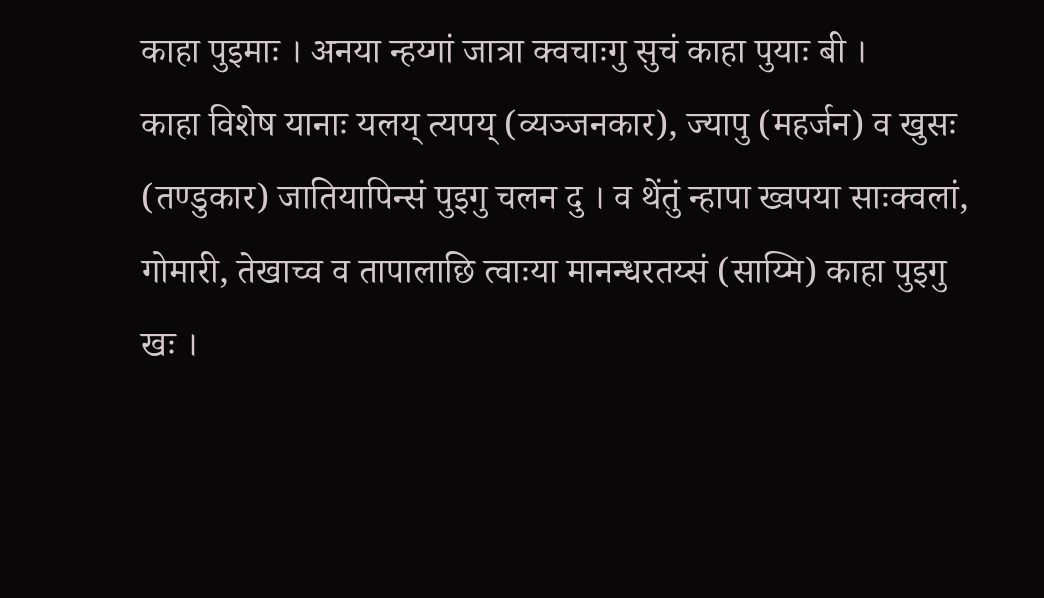काहा पुइमाः । अनया न्हय्गां जात्रा क्वचाःगु सुचं काहा पुयाः बी ।
काहा विशेष यानाः यलय् त्यपय् (व्यञ्जनकार), ज्यापु (महर्जन) व खुसः (तण्डुकार) जातियापिन्सं पुइगु चलन दु । व थेंतुं न्हापा ख्वपया साःक्वलां, गोमारी, तेखाच्व व तापालाछि त्वाःया मानन्धरतय्सं (साय्मि) काहा पुइगु खः ।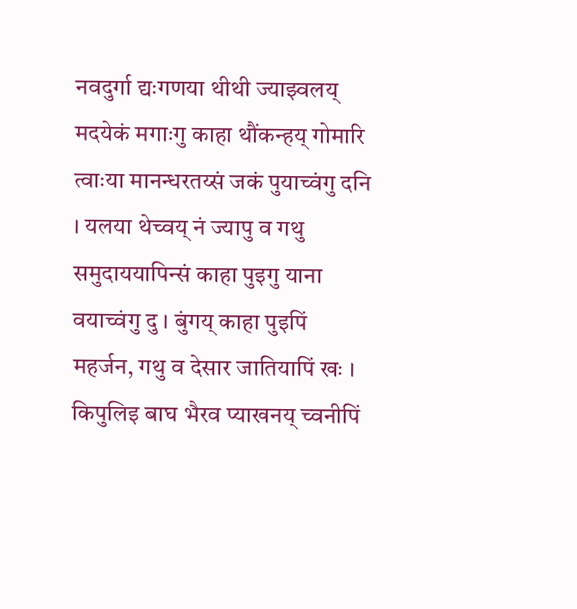नवदुर्गा द्यःगणया थीथी ज्याझ्वलय् मदयेकं मगाःगु काहा थौंकन्हय् गोमारि त्वाःया मानन्धरतय्सं जकं पुयाच्वंगु दनि । यलया थेच्वय् नं ज्यापु व गथु समुदाययापिन्सं काहा पुइगु याना वयाच्वंगु दु । बुंगय् काहा पुइपिं महर्जन, गथु व देसार जातियापिं खः । किपुलिइ बाघ भैरव प्याखनय् च्वनीपिं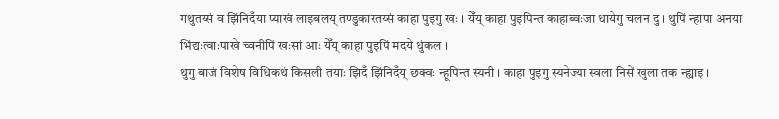गथुतय्सं व झिंनिदँया प्याखं लाइबलय् तण्डुकारतय्सं काहा पुइगु खः । येँय् काहा पुइपिन्त काहाब्वःजा धायेगु चलन दु । थुपिं न्हापा अनया भिंद्यःत्वाःपाखे च्वनीपिं खःसां आः येँय् काहा पुइपिं मदये धुंकल ।
थुगु बाजं विशेष विधिकथं किसली तयाः झिदँ झिंनिदँय् छक्वः न्हूपिन्त स्यनी । काहा पुइगु स्यनेज्या स्वला निसें खुला तक न्ह्याइ ।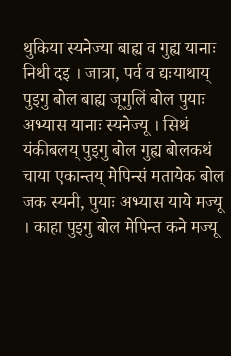थुकिया स्यनेज्या बाह्य व गुह्य यानाः निथी दइ । जात्रा, पर्व व द्यःयाथाय् पुइगु बोल बाह्य जूगुलिं बोल पुयाः अभ्यास यानाः स्यनेज्यू । सिथं यंकीबलय् पुइगु बोल गुह्य बोलकथं चाया एकान्तय् मेपिन्सं मतायेक बोल जक स्यनी, पुयाः अभ्यास याये मज्यू । काहा पुइगु बोल मेपिन्त कने मज्यू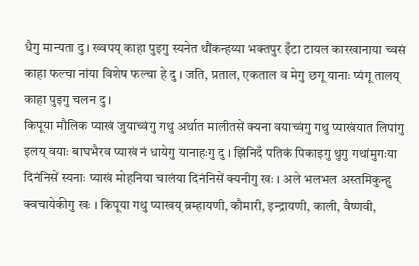धैगु मान्यता दु । ख्वपय् काहा पुइगु स्यनेत थौंकन्हय्या भक्तपुर इँटा टायल कारखानाया च्वसं काहा फल्चा नांया विशेष फल्चा हे दु । जति, प्रताल, एकताल व मेगु छगू यानाः प्यंगू तालय् काहा पुइगु चलन दु ।
किपूया मौलिक प्याखं जुयाच्वंगु गथु अर्थात मालीतसें क्यना वयाच्वंगु गथु प्याखंयात लिपांगु इलय् वयाः बाघभैरव प्याखं नं धायेगु यानाहःगु दु । झिंनिदँ पतिकं पिकाइगु थुगु गथांमुगःया दिनंनिसें स्यनाः प्याखं मोहनिया चालंया दिनंनिसें क्यनीगु खः । अले भलभल अस्तमिकुन्हु क्वचायेकीगु खः । किपूया गथु प्याखय् ब्रम्हायणी, कौमारी, इन्द्रायणी, काली, वैष्णवी,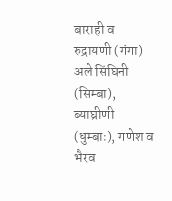बाराही व रुद्रायणी (गंगा) अले सिंघिनी (सिम्बा), ब्याघ्रीणी (धुम्बाः), गणेश व भैरव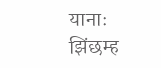यानाः झिंछम्ह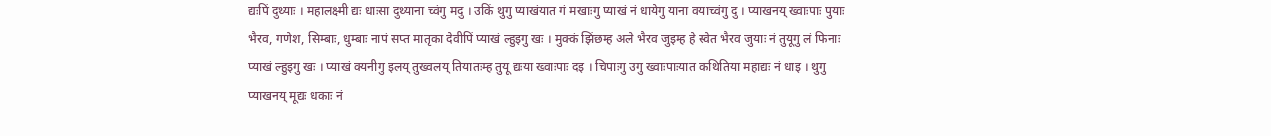द्यःपिं दुथ्याः । महालक्ष्मी द्यः धाःसा दुथ्याना च्वंगु मदु । उकिं थुगु प्याखंयात गं मखाःगु प्याखं नं धायेगु याना वयाच्वंगु दु । प्याखनय् ख्वाःपाः पुयाः भैरव, गणेश, सिम्बाः, धुम्बाः नापं सप्त मातृका देवीपिं प्याखं ल्हुइगु खः । मुक्कं झिंछम्ह अले भैरव जुइम्ह हे स्वेत भैरव जुयाः नं तुयूगु लं फिनाः प्याखं ल्हुइगु खः । प्याखं क्यनीगु इलय् तुख्वलय् तियातःम्ह तुयू द्यःया ख्वाःपाः दइ । चिपाःगु उगु ख्वाःपाःयात कथितिया महाद्यः नं धाइ । थुगु प्याखनय् मूद्यः धकाः नं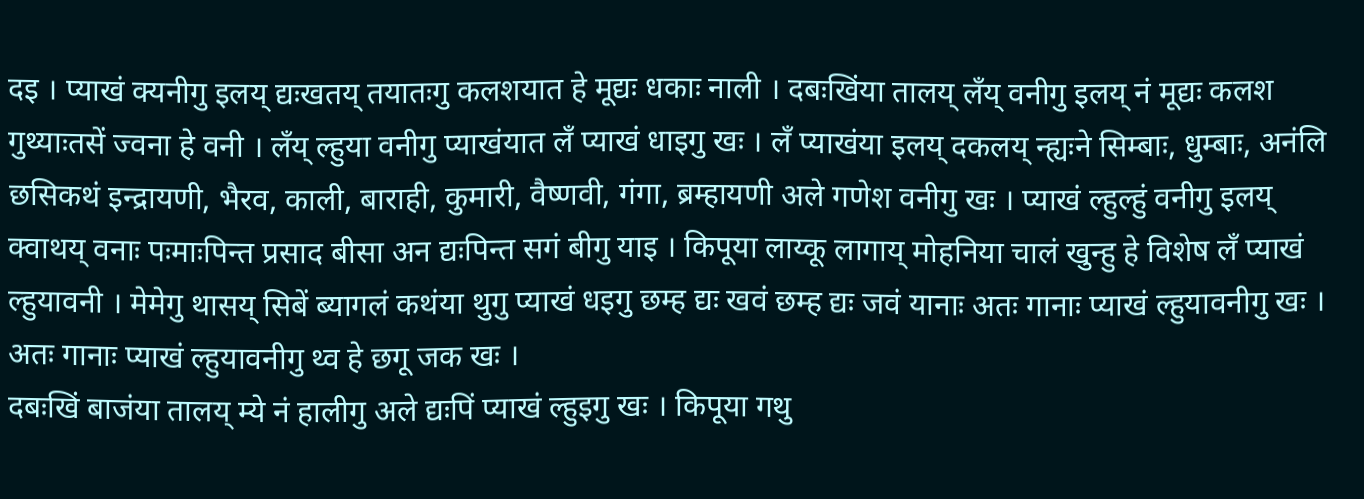दइ । प्याखं क्यनीगु इलय् द्यःखतय् तयातःगु कलशयात हे मूद्यः धकाः नाली । दबःखिंया तालय् लँय् वनीगु इलय् नं मूद्यः कलश गुथ्याःतसें ज्वना हे वनी । लँय् ल्हुया वनीगु प्याखंयात लँ प्याखं धाइगु खः । लँ प्याखंया इलय् दकलय् न्ह्यःने सिम्बाः, धुम्बाः, अनंलि छसिकथं इन्द्रायणी, भैरव, काली, बाराही, कुमारी, वैष्णवी, गंगा, ब्रम्हायणी अले गणेश वनीगु खः । प्याखं ल्हुल्हुं वनीगु इलय् क्वाथय् वनाः पःमाःपिन्त प्रसाद बीसा अन द्यःपिन्त सगं बीगु याइ । किपूया लाय्कू लागाय् मोहनिया चालं खुन्हु हे विशेष लँ प्याखं ल्हुयावनी । मेमेगु थासय् सिबें ब्यागलं कथंया थुगु प्याखं धइगु छम्ह द्यः खवं छम्ह द्यः जवं यानाः अतः गानाः प्याखं ल्हुयावनीगु खः । अतः गानाः प्याखं ल्हुयावनीगु थ्व हे छगू जक खः ।
दबःखिं बाजंया तालय् म्ये नं हालीगु अले द्यःपिं प्याखं ल्हुइगु खः । किपूया गथु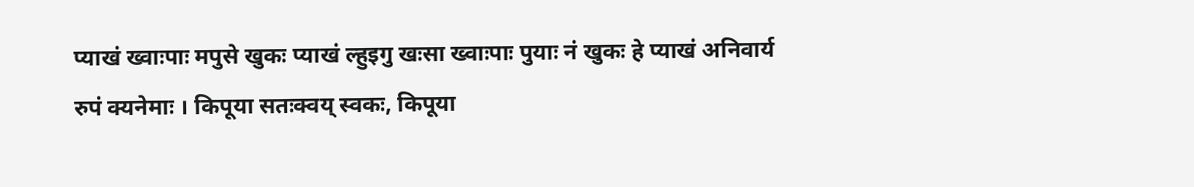प्याखं ख्वाःपाः मपुसे खुकः प्याखं ल्हुइगु खःसा ख्वाःपाः पुयाः नं खुकः हे प्याखं अनिवार्य रुपं क्यनेमाः । किपूया सतःक्वय् स्वकः, किपूया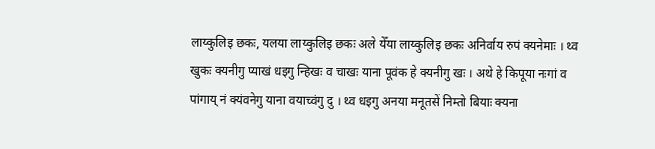लाय्कुलिइ छकः, यलया लाय्कुलिइ छकः अले येँया लाय्कुलिइ छकः अनिर्वाय रुपं क्यनेमाः । थ्व खुकः क्यनीगु प्याखं धइगु न्हिखः व चाखः याना पूवंक हे क्यनीगु खः । अथे हे किपूया नःगां व पांगाय् नं क्यंवनेगु याना वयाच्वंगु दु । थ्व धइगु अनया मनूतसें निम्तो बियाः क्यना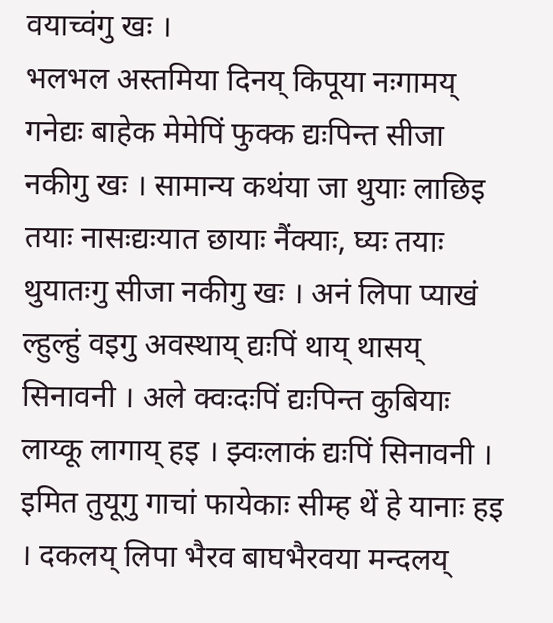वयाच्वंगु खः ।
भलभल अस्तमिया दिनय् किपूया नःगामय् गनेद्यः बाहेक मेमेपिं फुक्क द्यःपिन्त सीजा नकीगु खः । सामान्य कथंया जा थुयाः लाछिइ तयाः नासःद्यःयात छायाः नैंक्याः, घ्यः तयाः थुयातःगु सीजा नकीगु खः । अनं लिपा प्याखं ल्हुल्हुं वइगु अवस्थाय् द्यःपिं थाय् थासय् सिनावनी । अले क्वःदःपिं द्यःपिन्त कुबियाः लाय्कू लागाय् हइ । झ्वःलाकं द्यःपिं सिनावनी । इमित तुयूगु गाचां फायेकाः सीम्ह थें हे यानाः हइ । दकलय् लिपा भैरव बाघभैरवया मन्दलय्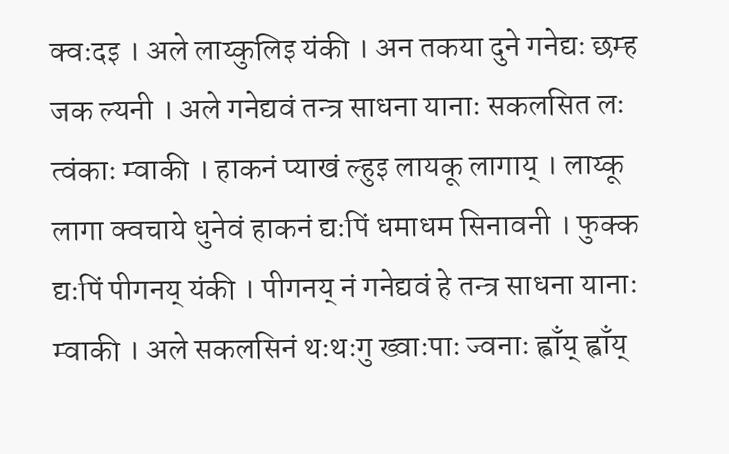क्वःदइ । अले लाय्कुलिइ यंकी । अन तकया दुने गनेद्यः छम्ह जक ल्यनी । अले गनेद्यवं तन्त्र साधना यानाः सकलसित लः त्वंकाः म्वाकी । हाकनं प्याखं ल्हुइ लायकू लागाय् । लाय्कू लागा क्वचाये धुनेवं हाकनं द्यःपिं धमाधम सिनावनी । फुक्क द्यःपिं पीगनय् यंकी । पीगनय् नं गनेद्यवं हे तन्त्र साधना यानाः म्वाकी । अले सकलसिनं थःथःगु ख्वाःपाः ज्वनाः ह्वाँय् ह्वाँय्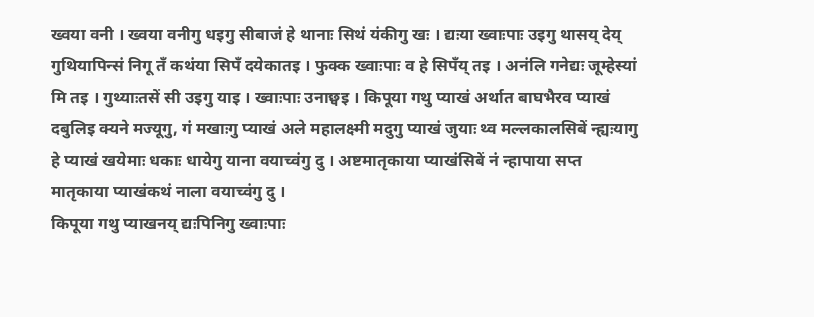ख्वया वनी । ख्वया वनीगु धइगु सीबाजं हे थानाः सिथं यंकीगु खः । द्यःया ख्वाःपाः उइगु थासय् देय् गुथियापिन्सं निगू तँ कथंया सिपँ दयेकातइ । फुक्क ख्वाःपाः व हे सिपँय् तइ । अनंलि गनेद्यः जूम्हेस्यां मि तइ । गुथ्याःतसें सी उइगु याइ । ख्वाःपाः उनाछ्वइ । किपूया गथु प्याखं अर्थात बाघभैरव प्याखं दबुलिइ क्यने मज्यूगु, गं मखाःगु प्याखं अले महालक्ष्मी मदुगु प्याखं जुयाः थ्व मल्लकालसिबें न्ह्यःयागु हे प्याखं खयेमाः धकाः धायेगु याना वयाच्वंगु दु । अष्टमातृकाया प्याखंसिबें नं न्हापाया सप्त मातृकाया प्याखंकथं नाला वयाच्वंगु दु ।
किपूया गथु प्याखनय् द्यःपिनिगु ख्वाःपाः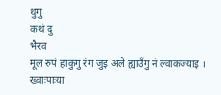थुगु
कथं दु
भैरव
मूल रुपं हाकुगु रंग जुइ अले ह्याउँगु नं ल्वाकज्याइ । ख्वाःपाःया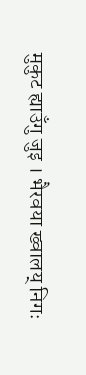मुकुट ह्याउँगु जुइ । भैरवया ख्वालय् निगः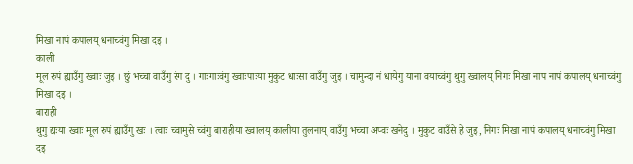मिखा नापं कपालय् धनाच्वंगु मिखा दइ ।
काली
मूल रुपं ह्याउँगु ख्वाः जुइ । छुं भच्चा वाउँगु रंग दु । गाःगाःवंगु ख्वाःपाःया मुकुट धाःसा वाउँगु जुइ । चामुन्दा नं धायेगु याना वयाच्वंगु थुगु ख्वालय् निगः मिखा नाप नापं कपालय् धनाच्वंगु मिखा दइ ।
बाराही
थुगु द्यःया ख्वाः मूल रुपं ह्याउँगु खः । त्वाः च्वामुसे च्वंगु बाराहीया ख्वालय् कालीया तुलनाय् वाउँगु भच्चा अप्वः खनेदु । मुकुट वाउँसे हे जुइ, निगः मिखा नापं कपालय् धनाच्वंगु मिखा दइ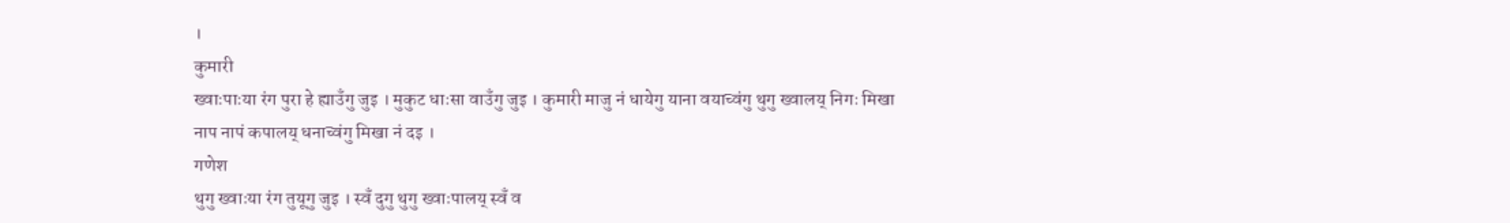।
कुमारी
ख्वाःपाःया रंग पुरा हे ह्याउँगु जुइ । मुकुट धाःसा वाउँगु जुइ । कुमारी माजु नं धायेगु याना वयाच्वंगु थुगु ख्वालय् निगः मिखा नाप नापं कपालय् धनाच्वंगु मिखा नं दइ ।
गणेश
थुगु ख्वाःया रंग तुयूगु जुइ । स्वँ दुगु थुगु ख्वाःपालय् स्वँ व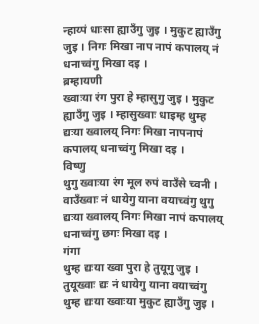न्हाय्पं धाःसा ह्याउँगु जुइ । मुकुट ह्याउँगु जुइ । निगः मिखा नाप नापं कपालय् नं धनाच्वंगु मिखा दइ ।
ब्रम्हायणी
ख्वाःया रंग पुरा हे म्हासुगु जुइ । मुकुट ह्याउँगु जुइ । म्हासुख्वाः धाइम्ह थुम्ह द्यःया ख्वालय् निगः मिखा नापनापं कपालय् धनाच्वंगु मिखा दइ ।
विष्णु
थुगु ख्वाःया रंग मूल रुपं वाउँसे च्वनी । वाउँख्वाः नं धायेगु याना वयाच्वंगु थुगु द्यःया ख्वालय् निगः मिखा नापं कपालय् धनाच्वंगु छगः मिखा दइ ।
गंगा
थुम्ह द्यःया ख्वा पुरा हे तुयूगु जुइ । तुयूख्वाः द्यः नं धायेगु याना वयाच्वंगु थुम्ह द्यःया ख्वाःया मुकुट ह्याउँगु जुइ ।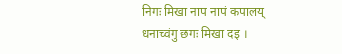निगः मिखा नाप नापं कपालय् धनाच्वंगु छगः मिखा दइ ।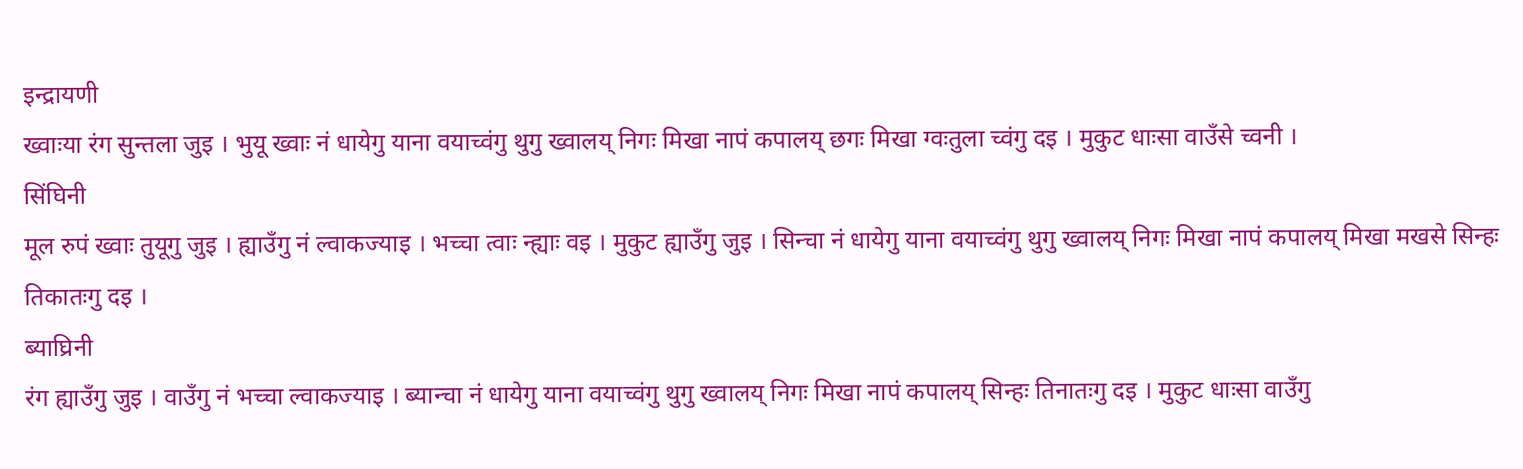इन्द्रायणी
ख्वाःया रंग सुन्तला जुइ । भुयू ख्वाः नं धायेगु याना वयाच्वंगु थुगु ख्वालय् निगः मिखा नापं कपालय् छगः मिखा ग्वःतुला च्वंगु दइ । मुकुट धाःसा वाउँसे च्वनी ।
सिंघिनी
मूल रुपं ख्वाः तुयूगु जुइ । ह्याउँगु नं ल्वाकज्याइ । भच्चा त्वाः न्ह्याः वइ । मुकुट ह्याउँगु जुइ । सिन्चा नं धायेगु याना वयाच्वंगु थुगु ख्वालय् निगः मिखा नापं कपालय् मिखा मखसे सिन्हः तिकातःगु दइ ।
ब्याघ्रिनी
रंग ह्याउँगु जुइ । वाउँगु नं भच्चा ल्वाकज्याइ । ब्यान्चा नं धायेगु याना वयाच्वंगु थुगु ख्वालय् निगः मिखा नापं कपालय् सिन्हः तिनातःगु दइ । मुकुट धाःसा वाउँगु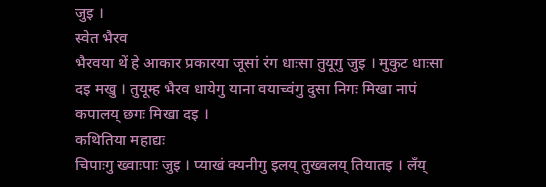जुइ ।
स्वेत भैरव
भैरवया थें हे आकार प्रकारया जूसां रंग धाःसा तुयूगु जुइ । मुकुट धाःसा दइ मखु । तुयूम्ह भैरव धायेगु याना वयाच्वंगु दुसा निगः मिखा नापं कपालय् छगः मिखा दइ ।
कथितिया महाद्यः
चिपाःगु ख्वाःपाः जुइ । प्याखं क्यनीगु इलय् तुख्वलय् तियातइ । लँय्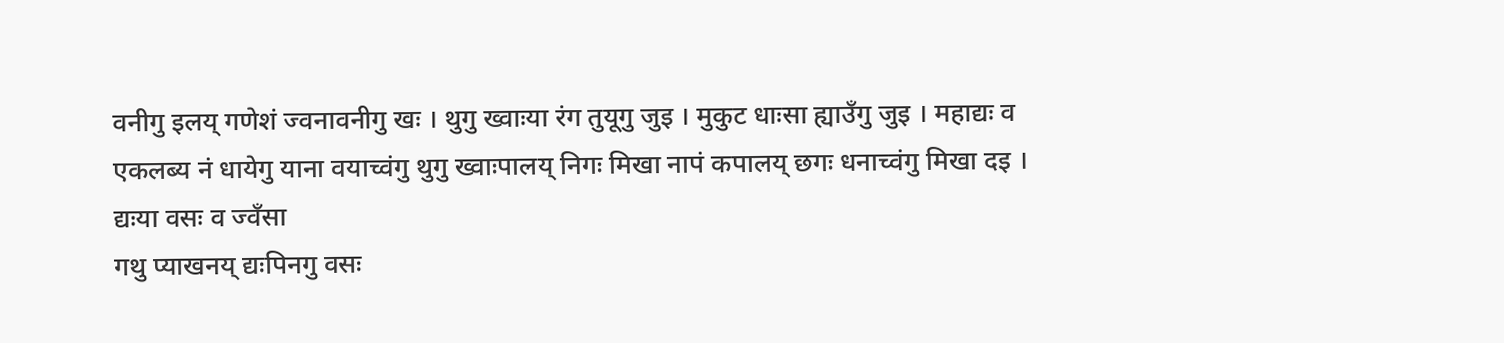वनीगु इलय् गणेशं ज्वनावनीगु खः । थुगु ख्वाःया रंग तुयूगु जुइ । मुकुट धाःसा ह्याउँगु जुइ । महाद्यः व एकलब्य नं धायेगु याना वयाच्वंगु थुगु ख्वाःपालय् निगः मिखा नापं कपालय् छगः धनाच्वंगु मिखा दइ ।
द्यःया वसः व ज्वँसा
गथु प्याखनय् द्यःपिनगु वसः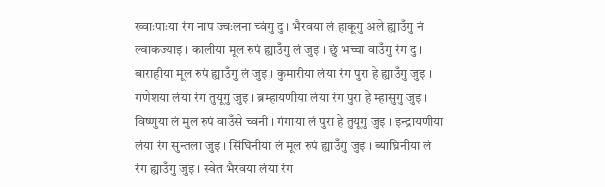ख्वाःपाःया रंग नाप ज्वःलना च्वंगु दु । भैरवया लं हाकूगु अले ह्याउँगु नं ल्वाकज्याइ । कालीया मूल रुपं ह्याउँगु लं जुइ । छुं भच्चा वाउँगु रंग दु । बाराहीया मूल रुपं ह्याउँगु लं जुइ । कुमारीया लंया रंग पुरा हे ह्याउँगु जुइ । गणेशया लंया रंग तुयूगु जुइ । ब्रम्हायणीया लंया रंग पुरा हे म्हासुगु जुइ । विष्णुया लं मुल रुपं वाउँसे च्वनी । गंगाया लं पुरा हे तुयूगु जुइ । इन्द्रायणीया लंया रंग सुन्तला जुइ । सिंघिनीया लं मूल रुपं ह्याउँगु जुइ । ब्याघ्रिनीया लं रंग ह्याउँगु जुइ । स्वेत भैरवया लंया रंग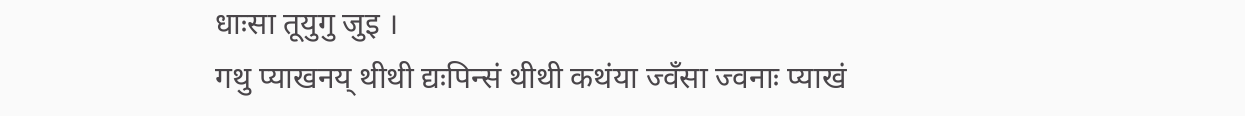धाःसा तूयुगु जुइ ।
गथु प्याखनय् थीथी द्यःपिन्सं थीथी कथंया ज्वँसा ज्वनाः प्याखं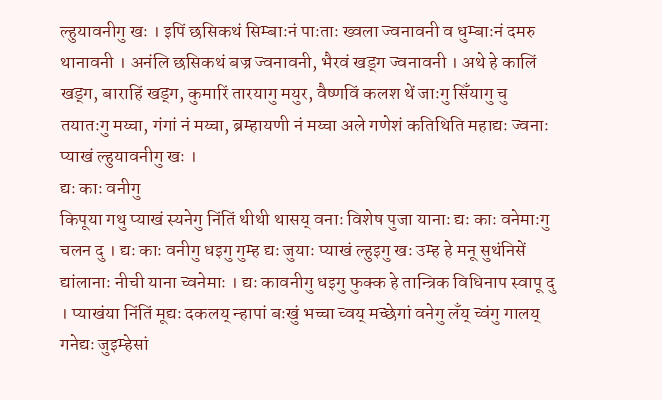ल्हुयावनीगु खः । इपिं छसिकथं सिम्बाःनं पाःताः ख्वला ज्वनावनी व धुम्बाःनं दमरु थानावनी । अनंलि छसिकथं बज्र ज्वनावनी, भैरवं खड्ग ज्वनावनी । अथे हे कालिं खड्ग, बाराहिं खड्ग, कुमारिं तारयागु मयुर, वैष्णविं कलश थें जाःगु सिँयागु चु तयातःगु मय्चा, गंगां नं मय्चा, ब्रम्हायणी नं मय्चा अले गणेशं कतिथिति महाद्यः ज्वनाः प्याखं ल्हुयावनीगु खः ।
द्यः काः वनीगु
किपूया गथु प्याखं स्यनेगु निंतिं थीथी थासय् वनाः विशेष पुजा यानाः द्यः काः वनेमाःगु चलन दु । द्यः काः वनीगु धइगु गुम्ह द्यः जुयाः प्याखं ल्हुइगु खः उम्ह हे मनू सुथंनिसें द्यांलानाः नीची याना च्वनेमाः । द्यः कावनीगु धइगु फुक्क हे तान्त्रिक विधिनाप स्वापू दु । प्याखंया निंतिं मूद्यः दकलय् न्हापां बःखुं भच्चा च्वय् मच्छेगां वनेगु लँय् च्वंगु गालय् गनेद्यः जुइम्हेसां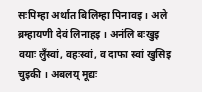सःपिम्हा अर्थात बिलिम्हा पिनावइ । अले ब्रम्हायणी देवं लिनाहइ । अनंलि बःखुइ वयाः लुँस्वां, वहःस्वां, व दाफा स्वां खुसिइ चुइकी । अबलय् मूद्यः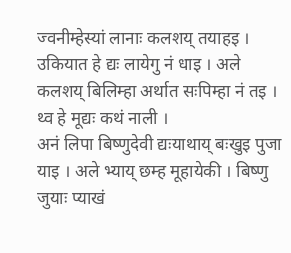ज्वनीम्हेस्यां लानाः कलशय् तयाहइ । उकियात हे द्यः लायेगु नं धाइ । अले कलशय् बिलिम्हा अर्थात सःपिम्हा नं तइ । थ्व हे मूद्यः कथं नाली ।
अनं लिपा बिष्णुदेवी द्यःयाथाय् बःखुइ पुजा याइ । अले भ्याय् छम्ह मूहायेकी । बिष्णु जुयाः प्याखं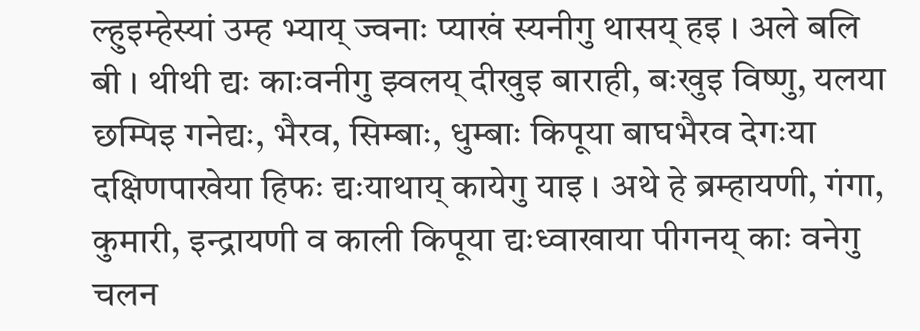ल्हुइम्हेस्यां उम्ह भ्याय् ज्वनाः प्याखं स्यनीगु थासय् हइ । अले बलि बी । थीथी द्यः काःवनीगु झ्वलय् दीखुइ बाराही, बःखुइ विष्णु, यलया छम्पिइ गनेद्यः, भैरव, सिम्बाः, धुम्बाः किपूया बाघभैरव देगःया दक्षिणपाखेया हिफः द्यःयाथाय् कायेगु याइ । अथे हे ब्रम्हायणी, गंगा, कुमारी, इन्द्रायणी व काली किपूया द्यःध्वाखाया पीगनय् काः वनेगु चलन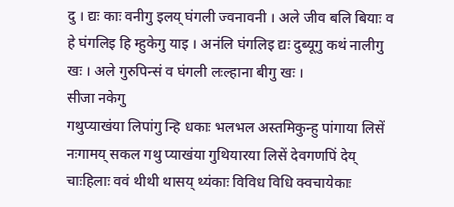दु । द्यः काः वनीगु इलय् घंगली ज्वनावनी । अले जीव बलि बियाः व हे घंगलिइ हि म्हुकेगु याइ । अनंलि घंगलिइ द्यः दुब्यूगु कथं नालीगु खः । अले गुरुपिन्सं व घंगली लःल्हाना बीगु खः ।
सीजा नकेगु
गथुप्याखंया लिपांगु न्हि धकाः भलभल अस्तमिकुन्हु पांगाया लिसें नःगामय् सकल गथु प्याखंया गुथियारया लिसें देवगणपिं देय् चाःहिलाः ववं थीथी थासय् थ्यंकाः विविध विधि क्वचायेकाः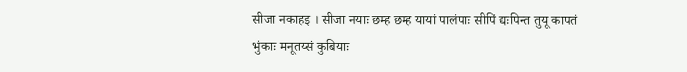सीजा नकाहइ । सीजा नयाः छम्ह छम्ह यायां पालंपाः सीपिं द्यःपिन्त तुयू कापतं भुंकाः मनूतय्सं कुबियाः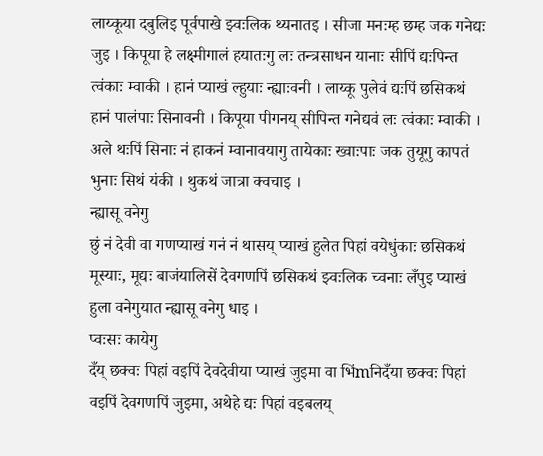लाय्कूया दबुलिइ पूर्वपाखे झ्वःलिक थ्यनातइ । सीजा मनःम्ह छम्ह जक गनेद्यः जुइ । किपूया हे लक्ष्मीगालं हयातःगु लः तन्त्रसाधन यानाः सीपिं द्यःपिन्त त्वंकाः म्वाकी । हानं प्याखं ल्हुयाः न्ह्याःवनी । लाय्कू पुलेवं द्यःपिं छसिकथं हानं पालंपाः सिनावनी । किपूया पीगनय् सीपिन्त गनेद्यवं लः त्वंकाः म्वाकी । अले थःपिं सिनाः नं हाकनं म्वानावयागु तायेकाः ख्वाःपाः जक तुयूगु कापतं भुनाः सिथं यंकी । थुकथं जात्रा क्वचाइ ।
न्ह्यासू वनेगु
छुं नं देवी वा गणप्याखं गनं नं थासय् प्याखं हुलेत पिहां वयेधुंकाः छसिकथं मूस्याः, मूद्यः बाजंयालिसें देवगणपिं छसिकथं झ्वःलिक च्वनाः लँपुइ प्याखं हुला वनेगुयात न्ह्यासू वनेगु धाइ ।
प्वःसः कायेगु
दँय् छक्वः पिहां वइपिं देवदेवीया प्याखं जुइमा वा भिंmनिदँया छक्वः पिहां वइपिं देवगणपिं जुइमा, अथेहे द्यः पिहां वइबलय्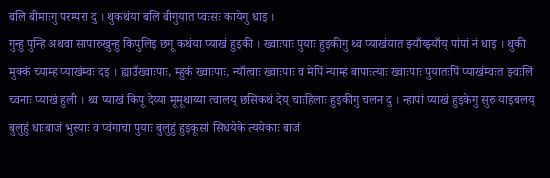बलि बीमाःगु परम्परा दु । थुकथंया बलि बीगुयात प्वःसः कायेगु धाइ ।
गुन्हु पुन्हि अथवा सापारुखुन्हु किपुलिइ छगू कथंया प्याखं हुइकी । ख्वाःपाः पुयाः हुइकीगु थ्व प्याखंयात झ्याँय्झ्याँय् पांपां नं धाइ । थुकी मुक्कं च्याम्ह प्याखंम्वः दइ । ह्याउँख्वाःपाः, म्हुकं ख्वाःपाः, न्याँत्वाः ख्वाःपाः व मेपिं न्याम्ह बापाःत्याः ख्वाःपाः पुयातःपिं प्याखंम्वःत झ्वःलिं च्वनाः प्याखं हुली । थ्व प्याखं किपू देय्या मूमूथाय्या त्वालय् छसिकथं देय् चाःहिलाः हुइकीगु चलन दु । न्हापां प्याखं हुइकेगु सुरु याइबलय् बुलुहुं धाःबाजं भुस्याः व प्वंगाचा पुयाः बुलुहुं हुइकूसां सिधयेके त्ययेकाः बाजं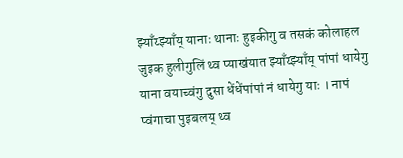झ्याँय्झ्याँय् यानाः थानाः हुइकीगु व तसकं कोलाहल जुइक हुलीगुलिं थ्व प्याखंयात झ्याँय्झ्याँय् पांपां धायेगु याना वयाच्वंगु दुसा धेंधेंपांपां नं धायेगु याः । नापं प्वंगाचा पुइबलय् थ्व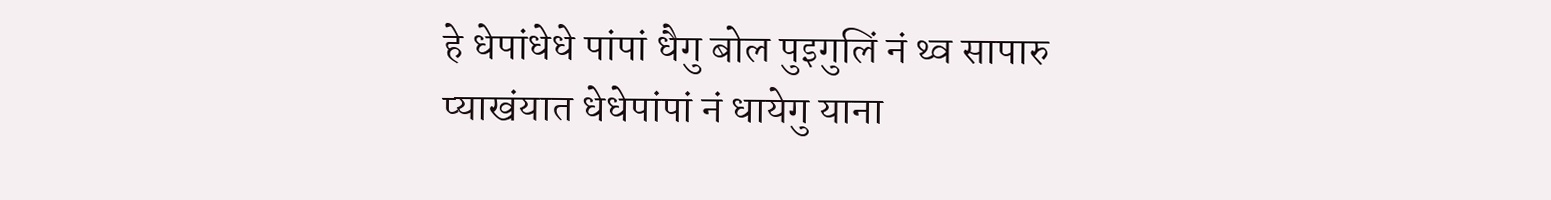हे धेपांधेधे पांपां धैगु बोल पुइगुलिं नं थ्व सापारु प्याखंयात धेधेपांपां नं धायेगु याना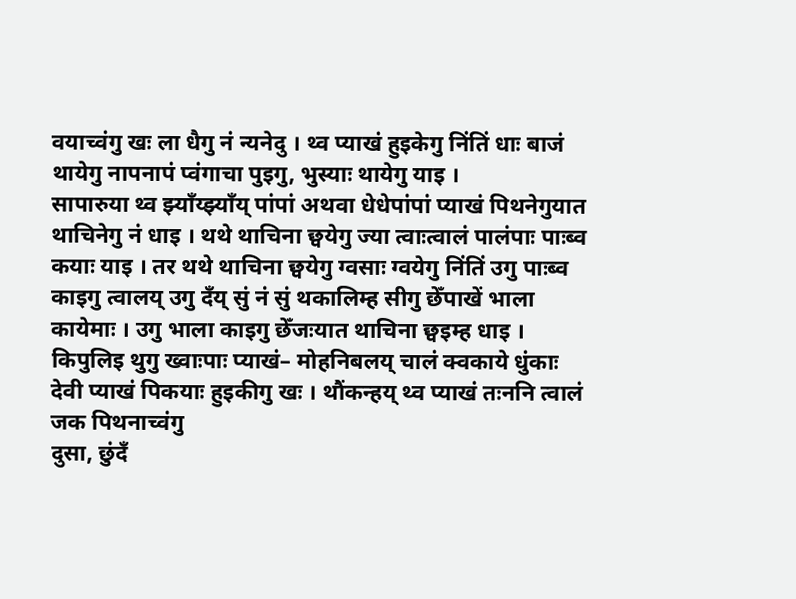वयाच्वंगु खः ला धैगु नं न्यनेदु । थ्व प्याखं हुइकेगु निंतिं धाः बाजं थायेगु नापनापं प्वंगाचा पुइगु, भुस्याः थायेगु याइ ।
सापारुया थ्व झ्याँय्झ्याँय् पांपां अथवा धेधेपांपां प्याखं पिथनेगुयात थाचिनेगु नं धाइ । थथे थाचिना छ्वयेगु ज्या त्वाःत्वालं पालंपाः पाःब्व कयाः याइ । तर थथे थाचिना छ्वयेगु ग्वसाः ग्वयेगु निंतिं उगु पाःब्व काइगु त्वालय् उगु दँय् सुं नं सुं थकालिम्ह सीगु छेँपाखें भाला कायेमाः । उगु भाला काइगु छेँजःयात थाचिना छ्वइम्ह धाइ ।
किपुलिइ थुगु ख्वाःपाः प्याखं– मोहनिबलय् चालं क्वकाये धुंकाः देवी प्याखं पिकयाः हुइकीगु खः । थौंकन्हय् थ्व प्याखं तःननि त्वालं जक पिथनाच्वंगु
दुसा, छुंदँ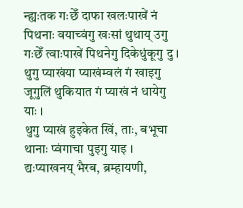न्ह्यःतक गःछेँ दाफा खलःपाखें नं पिथनाः वयाच्वंगु खःसां थुथाय् उगु गःछेँ त्वाःपाखें पिथनेगु दिकेधुंकूगु दु ।
थुगु प्याखंया प्याखंम्वलं गं खाइगु जूगुलिं थुकियात गं प्याखं नं धायेगु याः ।
थुगु प्याखं हुइकेत खिं, ताः, बभूचा थानाः प्वंगाचा पुइगु याइ । द्यःप्याखनय् भैरब, ब्रम्हायणी,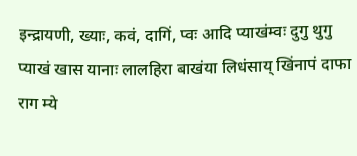इन्द्रायणी, ख्याः, कवं, दागिं, प्वः आदि प्याखंम्वः दुगु थुगु प्याखं खास यानाः लालहिरा बाखंया लिधंसाय् खिंनापं दाफा राग म्ये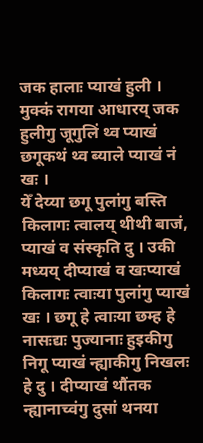जक हालाः प्याखं हुली । मुक्कं रागया आधारय् जक हुलीगु जूगुलिं थ्व प्याखं छगूकथं थ्व ब्याले प्याखं नं खः ।
येँ देय्या छगू पुलांगु बस्ति किलागः त्वालय् थीथी बाजं, प्याखं व संस्कृति दु । उकी मध्यय् दीप्याखं व खःप्याखं किलागः त्वाःया पुलांगु प्याखं खः । छगू हे त्वाःया छम्ह हे नासःद्यः पुज्यानाः हुइकीगु निगू प्याखं न्ह्याकीगु निखलः हे दु । दीप्याखं थौंतक न्ह्यानाच्वंगु दुसां थनया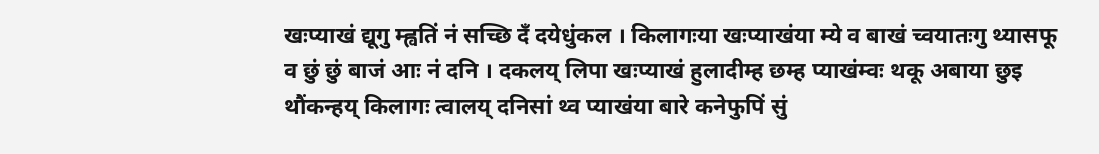खःप्याखं द्यूगु म्ह्वतिं नं सच्छि दँ दयेधुंकल । किलागःया खःप्याखंया म्ये व बाखं च्वयातःगु थ्यासफू व छुं छुं बाजं आः नं दनि । दकलय् लिपा खःप्याखं हुलादीम्ह छम्ह प्याखंम्वः थकू अबाया छुइ थौंकन्हय् किलागः त्वालय् दनिसां थ्व प्याखंया बारे कनेफुपिं सुं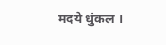मदये धुंकल ।